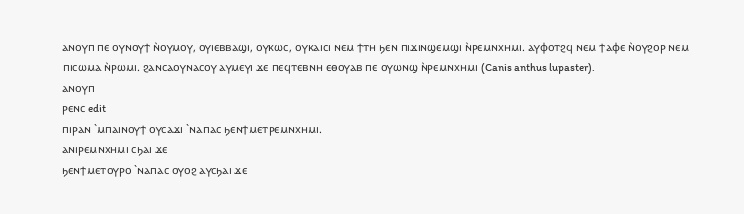ⲁⲛⲟⲩⲡ ⲡⲉ ⲟⲩⲛⲟⲩϯ ⲛ̀ⲟⲩⲙⲟⲩ, ⲟⲩⲓⲉⲃⲃⲁϣⲓ, ⲟⲩⲕⲱⲥ, ⲟⲩⲕⲁⲓⲥⲓ ⲛⲉⲙ ϯⲧⲏ ϧⲉⲛ ⲡⲓϫⲓⲛϣⲉⲙϣⲓ ⲛ̀ⲣⲉⲙⲛⲭⲏⲙⲓ. ⲁⲩⲫⲟⲧϩϥ ⲛⲉⲙ ϯⲁⲫⲉ ⲛ̀ⲟⲩϩⲟⲣ ⲛⲉⲙ ⲡⲓⲥⲱⲙⲁ ⲛ̀ⲣⲱⲙⲓ. ϩⲁⲛⲥⲁⲟⲩⲛⲁⲥⲟⲩ ⲁⲩⲙⲉⲩⲓ ϫⲉ ⲡⲉϥⲧⲉⲃⲛⲏ ⲉⲑⲟⲩⲁⲃ ⲡⲉ ⲟⲩⲱⲛϣ ⲛ̀ⲣⲉⲙⲛⲭⲏⲙⲓ (Canis anthus lupaster).
ⲁⲛⲟⲩⲡ
ⲣⲉⲛⲥ edit
ⲡⲓⲣⲁⲛ `ⲙⲡⲁⲓⲛⲟⲩϯ ⲟⲩⲥⲁϫⲓ `ⲛⲁⲡⲁⲥ ϧⲉⲛϯⲙⲉⲧⲣⲉⲙⲛⲭⲏⲙⲓ.
ⲁⲛⲓⲣⲉⲙⲛⲭⲏⲙⲓ ⲥϧⲁⲓ ϫⲉ
ϧⲉⲛϯⲙⲉⲧⲟⲩⲣⲟ `ⲛⲁⲡⲁⲥ ⲟⲩⲟϩ ⲁⲩⲥϧⲁⲓ ϫⲉ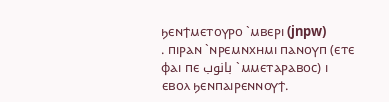ϧⲉⲛϯⲙⲉⲧⲟⲩⲣⲟ `ⲙⲃⲉⲣⲓ (jnpw)
. ⲡⲓⲣⲁⲛ `ⲛⲣⲉⲙⲛⲭⲏⲙⲓ ⲡⲁⲛⲟⲩⲡ (ⲉⲧⲉ ⲫⲁⲓ ⲡⲉ بانوب `ⲙⲙⲉⲧⲁⲣⲁⲃⲟⲥ) ⲓ ⲉⲃⲟⲗ ϧⲉⲛⲡⲁⲓⲣⲉⲛⲛⲟⲩϯ.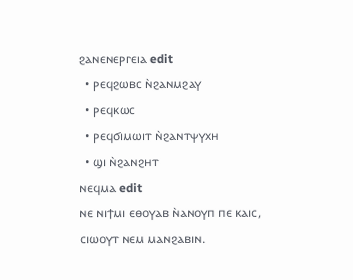ϩⲁⲛⲉⲛⲉⲣⲅⲉⲓⲁ edit
  • ⲣⲉϥϩⲱⲃⲥ ⲛ̀ϩⲁⲛⲙϩⲁⲩ
  • ⲣⲉϥⲕⲱⲥ
  • ⲣⲉϥϭⲓⲙⲱⲓⲧ ⲛ̀ϩⲁⲛⲧⲯⲩⲭⲏ
  • ϣⲓ ⲛ̀ϩⲁⲛϩⲏⲧ
ⲛⲉϥⲙⲁ edit
ⲛⲉ ⲛⲓϯⲙⲓ ⲉⲑⲟⲩⲁⲃ ⲛ̀ⲁⲛⲟⲩⲡ ⲡⲉ ⲕⲁⲓⲥ, ⲥⲓⲱⲟⲩⲧ ⲛⲉⲙ ⲙⲁⲛϩⲁⲃⲓⲛ.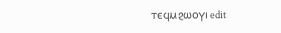ⲧⲉϥⲙϩⲱⲟⲩⲓ edit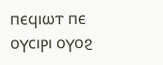ⲡⲉϥⲓⲱⲧ ⲡⲉ ⲟⲩⲥⲓⲣⲓ ⲟⲩⲟϩ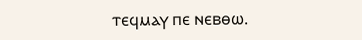ⲧⲉϥⲙⲁⲩ ⲡⲉ ⲛⲉⲃⲑⲱ.